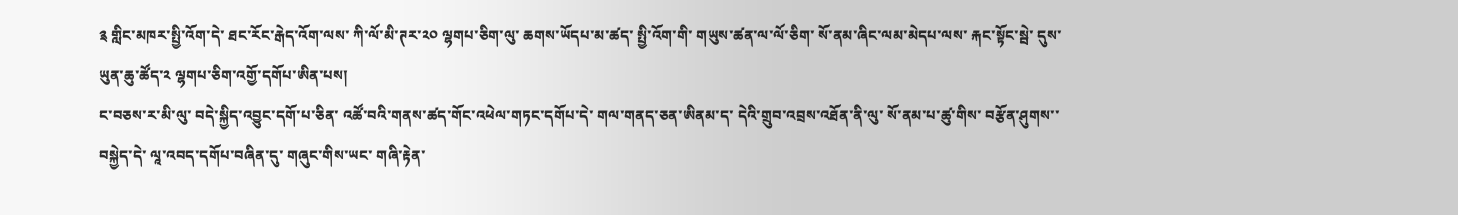༉ གླིང་མཁར་སྤྱི་འོག་དེ་ ཐང་རོང་རྒེད་འོག་ལས་ ཀི་ལོ་མི་ཊར་༢༠ ལྷགཔ་ཅིག་ལུ་ ཆགས་ཡོདཔ་མ་ཚད་ སྤྱི་འོག་གི་ གཡུས་ཚན་ལ་ལོ་ཅིག་ སོ་ནམ་ཞིང་ལམ་མེདཔ་ལས་ རྐང་སྟོང་སྦེ་ དུས་ཡུན་ཆུ་ཚོད་༢ ལྷགཔ་ཅིག་འགྱོ་དགོཔ་ཨིན་པས།
ང་བཅས་ར་མི་ལུ་ བདེ་སྐྱིད་འབྱུང་དགོ་པ་ཅིན་ འཚོ་བའི་གནས་ཚད་གོང་འཕེལ་གཏང་དགོཔ་དེ་ གལ་གནད་ཅན་ཨིནམ་ད་ དེའི་གྲུབ་འབྲས་འཐོན་ནི་ལུ་ སོ་ནམ་པ་ཚུ་གིས་ བརྩོན་ཤུགས་་བསྐྱེད་དེ་ ལཱ་འབད་དགོཔ་བཞིན་དུ་ གཞུང་གིས་ཡང་ གཞི་རྟེན་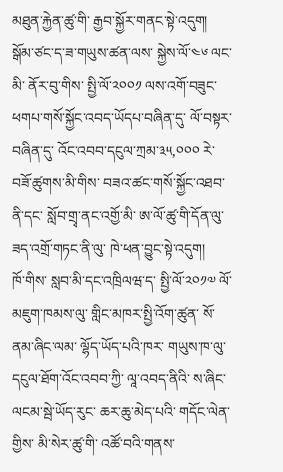མཐུན་རྐྱེན་ཚུ་གི་ རྒྱབ་སྐྱོར་གནང་སྟེ་འདུག།
སྒོམ་ཙང་ད་ཟ་གཡུས་ཚན་ལས་ སྐྱེས་ལོ་༤༦ ལང་མི་ ནོར་བུ་གིས་ སྤྱི་ལོ་༢༠༠༡ ལས་འགོ་བཟུང་ ཕགཔ་གསོ་སྐྱོང་འབད་ཡོདཔ་བཞིན་དུ་ ལོ་བསྟར་བཞིན་དུ་ འོང་འབབ་དངུལ་ཀྲམ་༣༥,༠༠༠ རེ་ བཟོ་ཚུགས་མི་གིས་ བཟའ་ཚང་གསོ་སྐྱོང་འཐབ་ནི་དང་ སློབ་གྲྭ་ནང་འགྱོ་མི་ ཨ་ལོ་ཚུ་གི་དོན་ལུ་ ཟད་འགྲོ་གཏང་ནི་ལུ་ ཁེ་ཕན་བྱུང་སྟེ་འདུག།
ཁོ་གིས་ སླབ་མི་དང་འཁྲིལཝ་ད་ སྤྱི་ལོ་༢༠༡༧ ལོ་མཇུག་ཁམས་ལུ་ གླིང་མཁར་སྤྱི་འོག་ཚུན་ སོ་ནམ་ཞིང་ལམ་ ལྷོད་ཡོད་པའི་ཁར་ གཡུས་ཁ་ལུ་ དངུལ་ཐོག་འོང་འབབ་ཀྱི་ ལཱ་འབད་ནིའི་ ས་ཞིང་ལངམ་སྦེ་ཡོད་རུང་ ཆར་ཆུ་མེད་པའི་ གདོང་ལེན་གྱིས་ མི་སེར་ཚུ་གི་ འཚོ་བའི་གནས་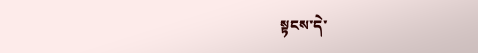སྟངས་དེ་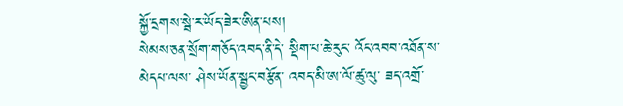སྐྱོ་དྲགས་སྦེ་ར་ཡོད་ཟེར་ཨིན་པས།
སེམས་ཅན་སྲོག་གཅོད་འབད་ནི་དེ་ སྡིག་པ་ཆེ་རུང་ འོང་འབབ་འཐོན་ས་མེདཔ་ལས་ ཤེས་ཡོན་སྦྱང་བརྩོན་ འབད་མི་ཨ་ལོ་ཚུ་ལུ་ ཟད་འགྲོ་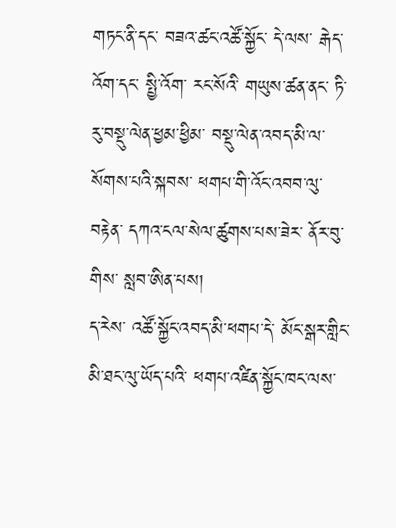གཏང་ནི་དང་ བཟའ་ཚང་འཚོ་སྐྱོང་ དེ་ལས་ རྒེད་འོག་དང་ སྤྱི་འོག་ རང་སོའི་ གཡུས་ཚན་ནང་ ཏི་རུ་བསྡུ་ལེན་ཕྱམ་ཕྱིམ་ བསྡུ་ལེན་འབད་མི་ལ་སོགས་པའི་སྐབས་ ཕགཔ་གི་འོང་འབབ་ལུ་ བརྟེན་ དཀའ་ངལ་སེལ་ཚུགས་པས་ཟེར་ ནོར་བུ་གིས་ སླབ་ཨིན་པས།
ད་རེས་ འཚོ་སྐྱོང་འབད་མི་ཕགཔ་དེ་ མོང་སྒར་གླིང་མི་ཐང་ལུ་ཡོད་པའི་ ཕགཔ་འཛིན་སྐྱོང་ཁང་ལས་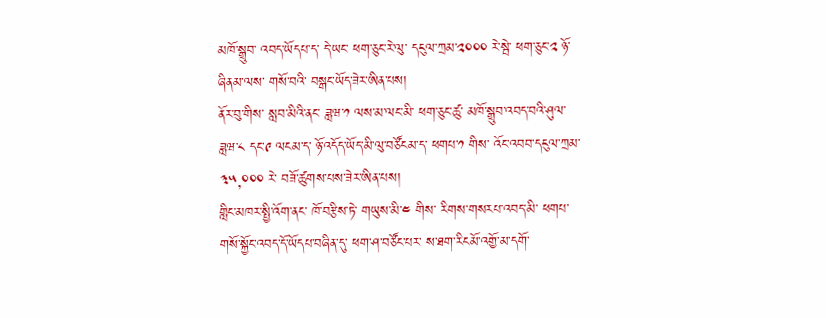མཁོ་སྒྲུབ་ འབད་ཡོདཔ་ད་ དེ་ཡང་ ཕག་ཅུང་རེ་ལུ་ དངུལ་ཀྲམ་༢༠༠༠ རེ་སྦེ་ ཕག་ཅུང་༢ ཉོ་ཞིནམ་ལས་ གསོ་བའི་ བསྒང་ཡོད་ཟེར་ཨིན་པས།
ནོར་བུ་གིས་ སླབ་མིའི་ནང་ ཟླཝ་༡ ལས་མ་ལང་མི་ ཕག་ཅུང་ཚུ་ མཁོ་སྒྲུབ་འབད་བའི་ཤུལ་ ཟླཝ་༨ དང་༩ ལངམ་ད་ ཉོ་འདོད་ཡོད་མི་ལུ་བཙོངམ་ད་ ཕགཔ་༡ གིས་ འོང་འབབ་དངུལ་ཀྲམ་༣༥,༠༠༠ རེ་ བཟོ་ཚུགས་པས་ཟེར་ཨིན་པས།
གླིང་མཁར་སྤྱི་འོག་ནང་ ཁོ་བརྩིས་ཏེ་ གཡུས་མི་༤ གིས་ རིགས་གསརཔ་འབད་མི་ ཕགཔ་གསོ་སྐྱོང་འབད་དོ་ཡོདཔ་བཞིན་དུ་ ཕག་ཤ་བཙོང་པར་ ས་ཐག་རིངམོ་འགྱོ་མ་དགོ་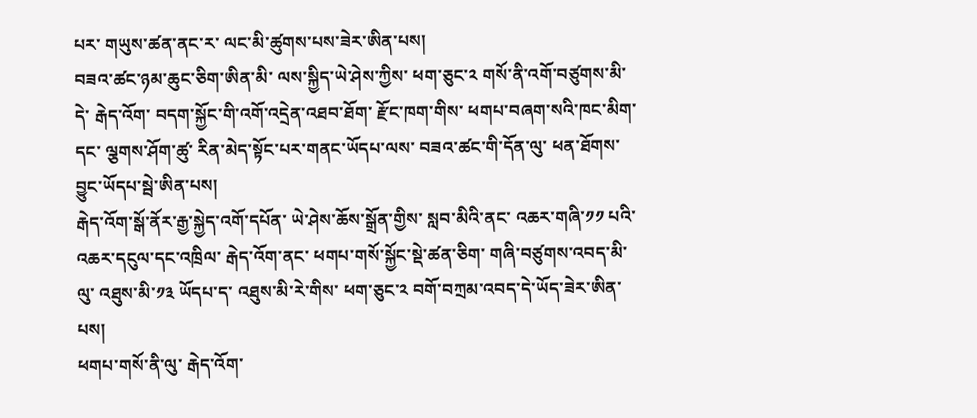པར་ གཡུས་ཚན་ནང་ར་ ལང་མི་ཚུགས་པས་ཟེར་ཨིན་པས།
བཟའ་ཚང་ཉམ་ཆུང་ཅིག་ཨིན་མི་ ལས་སྐྱིད་ཡེ་ཤེས་ཀྱིས་ ཕག་ཅུང་༢ གསོ་ནི་འགོ་བཙུགས་མི་དེ་ རྒེད་འོག་ བདག་སྐྱོང་གི་འགོ་འདྲེན་འཐབ་ཐོག་ རྫོང་ཁག་གིས་ ཕགཔ་བཞག་སའི་ཁང་མིག་དང་ ལྕགས་ཤོག་ཚུ་ རིན་མེད་སྟོང་པར་གནང་ཡོདཔ་ལས་ བཟའ་ཚང་གི་དོན་ལུ་ ཕན་ཐོགས་བྱུང་ཡོདཔ་སྦེ་ཨིན་པས།
རྒེད་འོག་སྒོ་ནོར་རྒྱ་སྐྱེད་འགོ་དཔོན་ ཡེ་ཤེས་ཆོས་སྒྲོན་གྱིས་ སླབ་མིའི་ནང་ འཆར་གཞི་༡༡ པའི་འཆར་དངུལ་དང་འཁྲིལ་ རྒེད་འོག་ནང་ ཕགཔ་གསོ་སྐྱོང་སྡེ་ཚན་ཅིག་ གཞི་བཙུགས་འབད་མི་ལུ་ འཐུས་མི་༡༣ ཡོདཔ་ད་ འཐུས་མི་རེ་གིས་ ཕག་ཅུང་༢ བགོ་བཀྲམ་འབད་དེ་ཡོད་ཟེར་ཨིན་པས།
ཕགཔ་གསོ་ནི་ལུ་ རྒེད་འོག་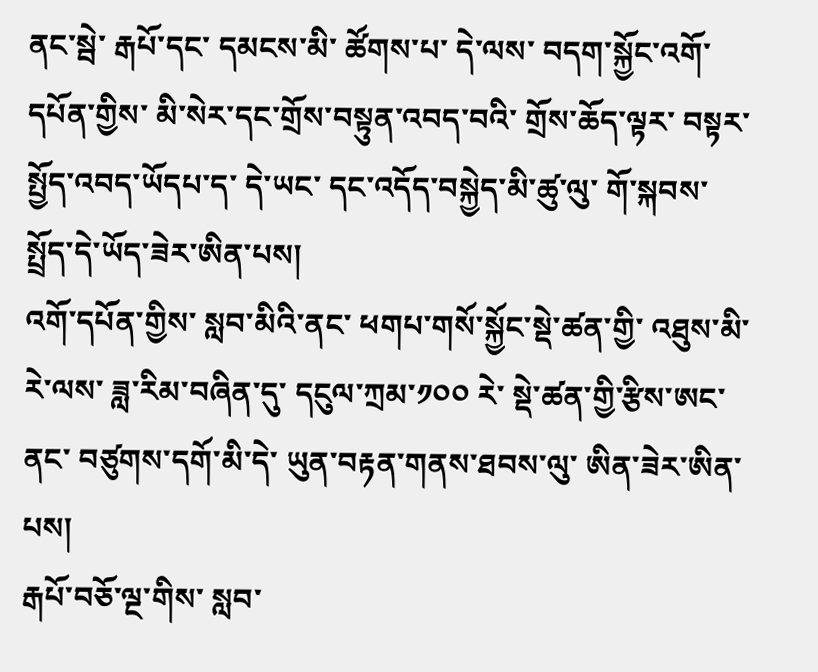ནང་སྦེ་ རྒཔོ་དང་ དམངས་མི་ ཚོགས་པ་ དེ་ལས་ བདག་སྐྱོང་འགོ་དཔོན་གྱིས་ མི་སེར་དང་གྲོས་བསྟུན་འབད་བའི་ གྲོས་ཆོད་ལྟར་ བསྟར་སྤྱོད་འབད་ཡོདཔ་ད་ དེ་ཡང་ དང་འདོད་བསྐྱེད་མི་ཚུ་ལུ་ གོ་སྐབས་སྤྲོད་དེ་ཡོད་ཟེར་ཨིན་པས།
འགོ་དཔོན་གྱིས་ སླབ་མིའི་ནང་ ཕགཔ་གསོ་སྐྱོང་སྡེ་ཚན་གྱི་ འཐུས་མི་རེ་ལས་ ཟླ་རིམ་བཞིན་དུ་ དངུལ་ཀྲམ་༡༠༠ རེ་ སྡེ་ཚན་གྱི་རྩིས་ཨང་ནང་ བཙུགས་དགོ་མི་དེ་ ཡུན་བརྟན་གནས་ཐབས་ལུ་ ཨིན་ཟེར་ཨིན་པས།
རྒཔོ་བཅོ་ལྔ་གིས་ སླབ་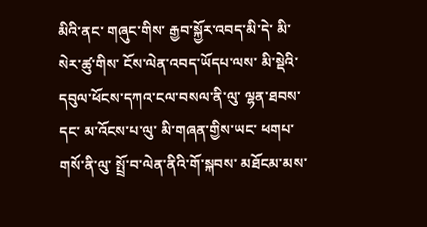མིའི་ནང་ གཞུང་གིས་ རྒྱབ་སྐྱོར་འབད་མི་དེ་ མི་སེར་ཚུ་གིས་ ངོས་ལེན་འབད་ཡོདཔ་ལས་ མི་སྡེའི་དབུལ་ཕོངས་དཀའ་ངལ་བསལ་ནི་ལུ་ ལྷན་ཐབས་དང་ མ་འོངས་པ་ལུ་ མི་གཞན་གྱིས་ཡང་ ཕགཔ་གསོ་ནི་ལུ་ སྤྲོ་བ་ལེན་ནིའི་གོ་སྐབས་ མཐོངམ་མས་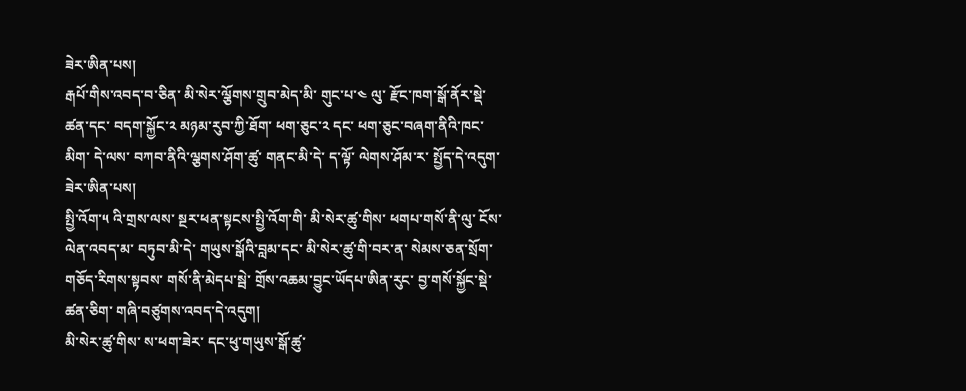ཟེར་ཨིན་པས།
རྒཔོ་གིས་འབད་བ་ཅིན་ མི་སེར་ལྕོགས་གྲུབ་མེད་མི་ གུང་པ་༤ ལུ་ རྫོང་ཁག་སྒོ་ནོར་སྡེ་ཚན་དང་ བདག་སྐྱོང་༢ མཉམ་རུབ་ཀྱི་ཐོག་ ཕག་ཅུང་༢ དང་ ཕག་ཅུང་བཞག་ནིའི་ཁང་མིག་ དེ་ལས་ བཀབ་ནིའི་ལྕགས་ཤོག་ཚུ་ གནང་མི་དེ་ ད་ལྟོ་ ལེགས་ཤོམ་ར་ སྤྱོད་དེ་འདུག་ཟེར་ཨིན་པས།
སྤྱི་འོག་༥ འི་གྲས་ལས་ སྔར་ཕན་སྟངས་སྤྱི་འོག་གི་ མི་སེར་ཚུ་གིས་ ཕགཔ་གསོ་ནི་ལུ་ ངོས་ལེན་འབད་མ་ བཏུབ་མི་དེ་ གཡུས་སྒོའི་བླམ་དང་ མི་སེར་ཚུ་གི་བར་ན་ སེམས་ཅན་སྲོག་གཅོད་རིགས་སྟབས་ གསོ་ནི་མེདཔ་སྦེ་ གྲོས་འཆམ་བྱུང་ཡོདཔ་ཨིན་རུང་ བྱ་གསོ་སྐྱོང་སྡེ་ཚན་ཅིག་ གཞི་བཙུགས་འབད་དེ་འདུག།
མི་སེར་ཚུ་གིས་ ས་ཕག་ཟེར་ དང་ཕུ་གཡུས་སྒོ་ཚུ་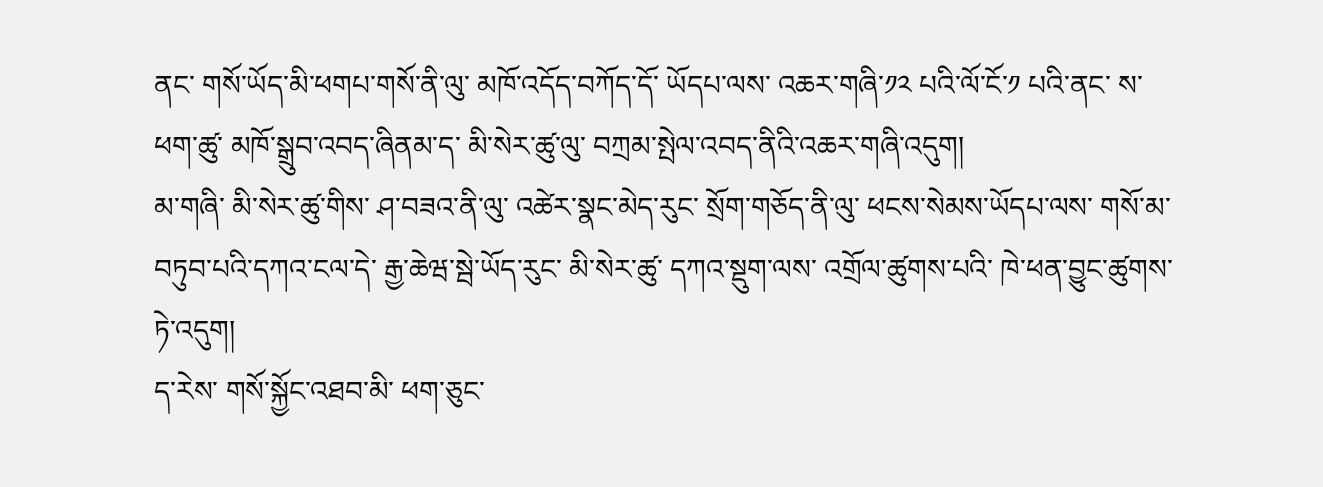ནང་ གསོ་ཡོད་མི་ཕགཔ་གསོ་ནི་ལུ་ མཁོ་འདོད་བཀོད་དོ་ ཡོདཔ་ལས་ འཆར་གཞི་༡༢ པའི་ལོ་ངོ་༡ པའི་ནང་ ས་ཕག་ཚུ་ མཁོ་སྒྲུབ་འབད་ཞིནམ་ད་ མི་སེར་ཚུ་ལུ་ བཀྲམ་སྤེལ་འབད་ནིའི་འཆར་གཞི་འདུག།
མ་གཞི་ མི་སེར་ཚུ་གིས་ ཤ་བཟའ་ནི་ལུ་ འཚེར་སྣང་མེད་རུང་ སྲོག་གཅོད་ནི་ལུ་ ཕངས་སེམས་ཡོདཔ་ལས་ གསོ་མ་བཏུབ་པའི་དཀའ་ངལ་དེ་ རྒྱ་ཆེཝ་སྦེ་ཡོད་རུང་ མི་སེར་ཚུ་ དཀའ་སྡུག་ལས་ འགྲོལ་ཚུགས་པའི་ ཁེ་ཕན་བྱུང་ཚུགས་ཏེ་འདུག།
ད་རེས་ གསོ་སྐྱོང་འཐབ་མི་ ཕག་ཅུང་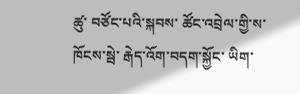ཚུ་ བཙོང་པའི་སྐབས་ ཚོང་འབྲེལ་གྱི་ས་ཁོངས་སྦེ་ རྒེད་འོག་བདག་སྐྱོང་ ཡིག་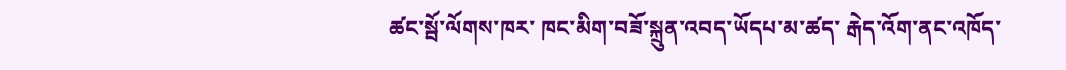ཚང་སྦོ་ལོགས་ཁར་ ཁང་མིག་བཟོ་སྐྲུན་འབད་ཡོདཔ་མ་ཚད་ རྒེད་འོག་ནང་འཁོད་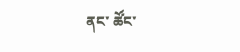ནང་ ཚོང་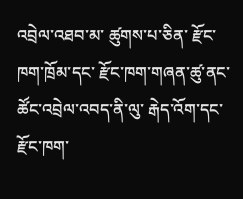འབྲེལ་འཐབ་མ་ ཚུགས་པ་ཅིན་ རྫོང་ཁག་ཁྲོམ་དང་ རྫོང་ཁག་གཞན་ཚུ་ནང་ ཚོང་འབྲེལ་འབད་ནི་ལུ་ རྒེད་འོག་དང་ རྫོང་ཁག་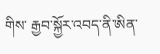གིས་ རྒྱབ་སྐྱོར་འབད་ནི་ཨིན་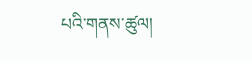པའི་གནས་ཚུལ།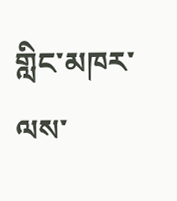གླིང་མཁར་ལས་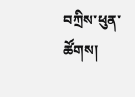བཀྲིས་ཕུན་ཚོགས།